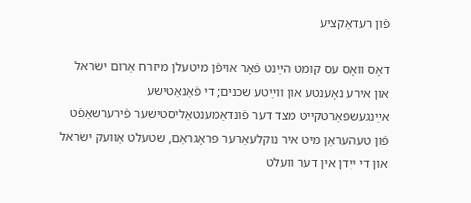פֿון רעדאַקציע

דאָס וואָס עס קומט הײַנט פֿאָר אויפֿן מיטעלן מיזרח אַרום ישׂראל און אירע נאָענטע און ווײַטע שכנים; די פֿאַנאַטישע אײַנגעשפּאַרטקייט מצד דער פֿונדאַמענטאַליסטישער פֿירערשאַפֿט פֿון טעהעראַן מיט איר נוקלעאַרער פּראָגראַם, שטעלט אַוועק ישׂראל און די ייִדן אין דער וועלט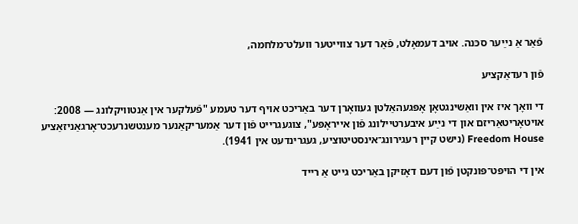פֿאַר אַ נײַער סכּנה. אויב דעמאָלט, פֿאַר דער צווייטער וועלט־מלחמה,

פֿון רעדאַקציע

די וואָך איז אין וואַשינגטאָן אָפּגעהאַלטן געוואָרן דער באַריכט אויף דער טעמע "פֿעלקער אין אַנטוויקלונג — 2008: אויטאָריטאַריזם און די נײַע איבערטיילונג פֿון אייראָפּע", צוגעגרייט פֿון דער אַמעריקאַנער מענטשנרעכט־אָרגאַניזאַציע Freedom House (נישט קיין רעגירונג־אינסטיטוציע, געגרינדעט אין 1941).

אין די הויפּט־פּונקטן פֿון דעם דאָזיקן באַריכט גייט אַ רייד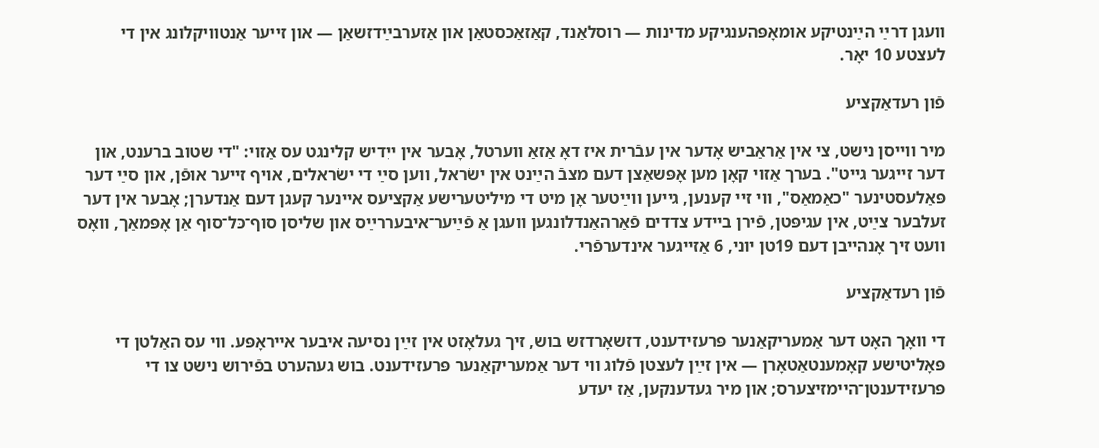וועגן דרײַ הײַנטיקע אומאָפּהענגיקע מדינות — רוסלאַנד, קאַזאַכסטאַן און אַזערבײַדזשאַן — און זייער אַנטוויקלונג אין די לעצטע 10 יאָר.

פֿון רעדאַקציע

מיר ווייסן נישט, צי אין אַראַביש אָדער אין עבֿרית איז דאָ אַזאַ ווערטל, אָבער אין ייִדיש קלינגט עס אַזוי: "די שטוב ברענט, און דער זייגער גייט". בערך אַזוי קאָן מען אָפּשאַצן דעם מצבֿ הײַנט אין ישׂראל, ווען סײַ די ישׂראלים, אויף זייער אופֿן, און סײַ דער פּאַלעסטינער "כאַמאַס", ווי זיי קענען, גייען ווײַטער אָן מיט די מיליטערישע אַקציעס איינער קעגן דעם אַנדערן; אָבער אין דער זעלבער צײַט, אין עגיפּטן, פֿירן ביידע צדדים פֿאַרהאַנדלונגען וועגן אַ פֿײַער־איבעררײַס און שליסן סוף־כּל־סוף אַן אָפּמאַך, וואָס וועט זיך אָנהייבן דעם 19טן יוני, 6 אַזייגער אינדערפֿרי.

פֿון רעדאַקציע

די וואָך האָט דער אַמעריקאַנער פּרעזידענט, דזשאָרדזש בוש, זיך געלאָזט אין זײַן נסיעה איבער אייראָפּע. ווי עס האַלטן די פּאָליטישע קאָמענטאַטאָרן — אין זײַן לעצטן פֿלוג ווי דער אַמעריקאַנער פּרעזידענט. בוש געהערט בפֿירוש נישט צו די פּרעזידענטן־היימזיצערס; און מיר געדענקען, אַז יעדע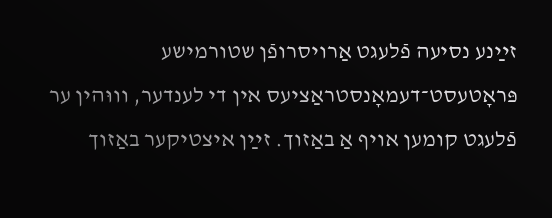זײַנע נסיעה פֿלעגט אַרויסרופֿן שטורמישע פּראָטעסט־דעמאָנסטראַציעס אין די לענדער, וווּהין ער פֿלעגט קומען אויף אַ באַזוך. זײַן איצטיקער באַזוך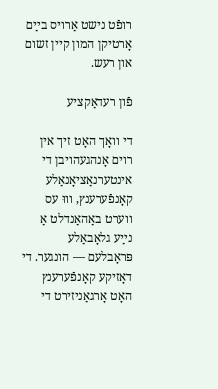רופֿט נישט אַרויס בײַם אָרטיקן המון קיין זשום און רעש.

פֿון רעדאַקציע

די וואָך האָט זיך אין רוים אָנהגעהויבן די אינטערנאַציאָנאַלע קאָנפֿערענץ, וווּ עס ווערט באַהאַנדלט אַ נײַע גלאָבאַלע פּראָבלעם — הונגער. די דאָזיקע קאָנפֿערענץ האָט אָרגאַניזירט די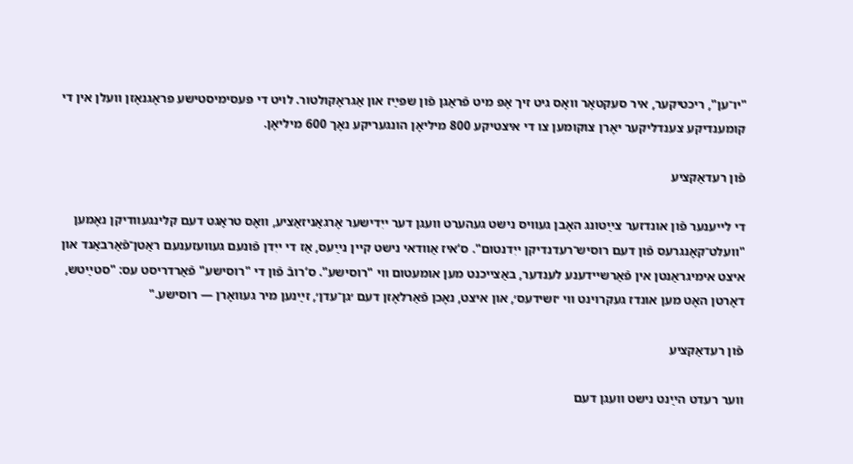"יו־ען", ריכטיקער, איר סעקטאָר וואָס גיט זיך אָפּ מיט פֿראַגן פֿון שפּײַז און אַגראָקולטור. לויט די פּעסימיסטישע פּראָגנאָזן וועלן אין די קומענדיקע צענדליקער יאָרן צוקומען צו די איצטיקע 800 מיליאָן הונגעריקע נאָך 600 מיליאָן.

פֿון רעדאַקציע

די לייענער פֿון אונדזער צײַטונג האָבן געוויס נישט געהערט וועגן דער ייִדישער אָרגאַניזאַציע, וואָס טראָגט דעם קלינגעוודיקן נאָמען "וועלט־קאָנגרעס פֿון דעם רוסיש־רעדנדיקן ייִדנטום". ס‘איז אַוודאי נישט קיין נײַעס, אַז די ייִדן פֿונעם געוועזענעם ראַטן־פֿאַרבאַנד און איצט אימיגראַנטן אין פֿאַרשיידענע לענדער, באַצייכנט מען אומעטום ווי "רוסישע". ס‘רובֿ פֿון די "רוסישע" פֿאַרדריסט עס: "סטײַטש, דאָרטן האָט מען אונדז געקרוינט ווי ׳זשידעס׳, און איצט, נאָכן פֿאַרלאָזן דעם ׳גן־עדן׳, זײַנען מיר געוואָרן — רוסישע."

פֿון רעדאַקציע

ווער רעדט הײַנט נישט וועגן דעם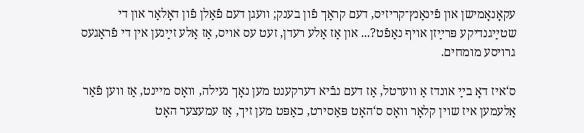עקאָנאָמישן און פֿינאַנץ־קריזיס, דעם קראַך פֿון בענק; וועגן דעם פֿאַלן פֿון דאָלאַר און די שטײַגנדיקע פּרײַזן אויף נאַפֿט?... און אַז אַלע רעדן, זעט עס אויס, אַז אַלע זײַנען אין די פֿראַגעס גרויסע מומחים.

ס‘איז דאָ בײַ אונדז אַ ווערטל, אַז דעם נבֿיא דערקענט מען נאָך נעילה, וואָס מיינט, אַז ווען פֿאַר אַלעמען איז שוין קלאָר וואָס ס‘האָט פּאַסירט, כאַפּט מען זיך, אַז עמעצער האָט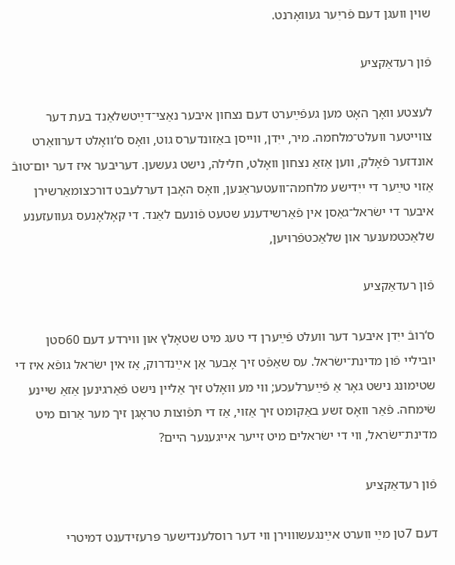שוין וועגן דעם פֿריִער געוואָרנט.

פֿון רעדאַקציע

לעצטע וואָך האָט מען געפֿײַערט דעם נצחון איבער נאַצי־דײַטשלאַנד בעת דער צווייטער וועלט־מלחמה. מיר, ייִדן, ווייסן באַזונדערס גוט, וואָס ס‘וואָלט דערוואַרט אונדזער פֿאָלק, ווען אַזאַ נצחון וואָלט, חלילה, נישט געשען. דעריבער איז דער יום־טובֿ אַזוי טײַער די ייִדישע מלחמה־וועטעראַנען, וואָס האָבן דערלעבט דורכצומאַרשירן איבער די ישׂראל־גאַסן אין פֿאַרשידענע שטעט פֿונעם לאַנד. די קאָלאָנעס געוועזענע שלאַכטמענער און שלאַכטפֿרויען,

פֿון רעדאַקציע

ס‘רובֿ ייִדן איבער דער וועלט פֿײַערן די טעג מיט שטאָלץ און ווירדע דעם 60סטן יוביליי פֿון מדינת־ישׂראל. עס שאַפֿט זיך אָבער אַן אײַנדרוק, אַז אין ישׂראל גופֿא איז די שטימונג נישט גאָר אַ פֿײַערלעכע; ווי מע וואָלט זיך אַליין נישט פֿאַרגינען אַזאַ שיינע שׂימחה. פֿאַר וואָס זשע באַקומט זיך אַזוי, אַז די תּפֿוצות טראָגן זיך מער אַרום מיט מדינת־ישׂראל, ווי די ישׂראלים מיט זייער אייגענער היים?

פֿון רעדאַקציע

דעם 7טן מײַ ווערט אײַנגעשוווירן ווי דער רוסלענדישער פּרעזידענט דמיטרי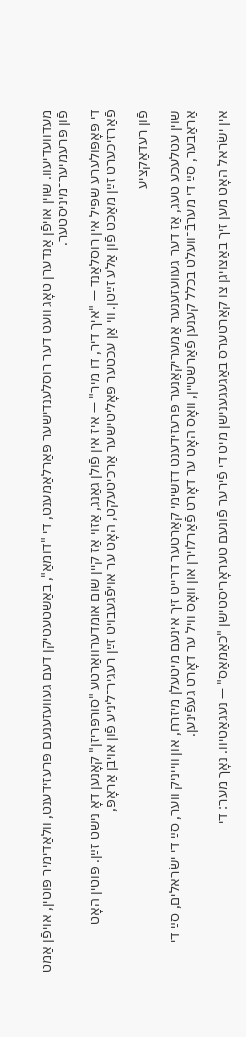מעדוועדיעוו. שוין אויפֿן אַנדערן טאָג וועט דער רוסלענדישער פּאַרלאַמענט, די "דומאַ", באַשטעטיקן דעם געוועזענעם פּרעזידענט, וולאַדימיר פּוטין, אויפֿן אַמט פֿון פּרעמיער־מיניסטער.

די פּאָפּולערע שפּיל אין רוסלאַנד — "איך דיר, דו מיר" — איז אין פֿולן גאַנג, אַזוי אַז קיין שום אומדערוואַרטע "סורפּריזן" קאָנען דאָ נישט זײַן. פּוטין האָט פֿאַרזיכערט זײַן מאַכט פֿון אַלע זײַטן. ווי אַן עכטער פּאָליטישער אַרכיטעקט, האָט ער אויפֿגעבויט זײַן רעגיר־ליניע פֿון אויבן אַראָפּ,

פֿון רעדאַקציע

שוין עטלעכע טעג, אַז דער געוועזענער אַמעריקאַנער פּרעזידענט דזשימי קאַרטער דרייט זיך אינעם מיטעלן מיזרח, און ווייניק ווער, סײַ די ישׂראלים, סײַ די אַראַבער, סײַ די מערבֿ־וועלט בכלל קענען פֿאַרשטיין, וואָס האָט ער דאָרט פֿאַרלוירן און וואָס וויל ער דאָרט געפֿינען.

אין ישׂראל האָט מען זיך באַצויגן צו קאַרטערס באַגעגענישן מיט די פֿירער פֿונעם טעראָריסטישן "כאַמאַס" — נעגאַטיוו. נאָך מער: די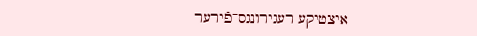איצטיקע רעגירונגס־פֿירער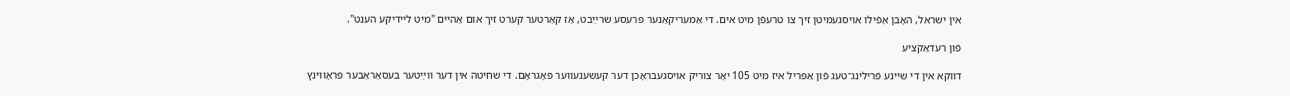אין ישׂראל, האָבן אַפֿילו אויסגעמיטן זיך צו טרעפֿן מיט אים. די אַמעריקאַנער פּרעסע שרײַבט, אַז קאַרטער קערט זיך אום אַהיים "מיט ליידיקע הענט".

פֿון רעדאַקציע

דווקא אין די שיינע פֿרילינג־טעג פֿון אַפּריל איז מיט 105 יאָר צוריק אויסגעבראָכן דער קעשענעווער פּאָגראָם. די שחיטה אין דער ווײַטער בעסאַראַבער פּראָווינץ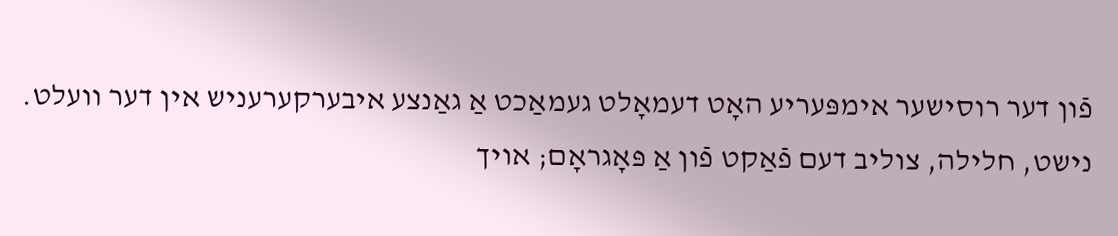פֿון דער רוסישער אימפּעריע האָט דעמאָלט געמאַכט אַ גאַנצע איבערקערעניש אין דער וועלט. נישט, חלילה, צוליב דעם פֿאַקט פֿון אַ פּאָגראָם; אויך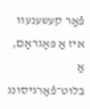פֿאַר קעשענעוו איז אַ פּאָגראָם, אַ בלוט־פֿאַרגיסונג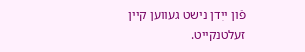פֿון ייִדן נישט געווען קיין זעלטנקייט.